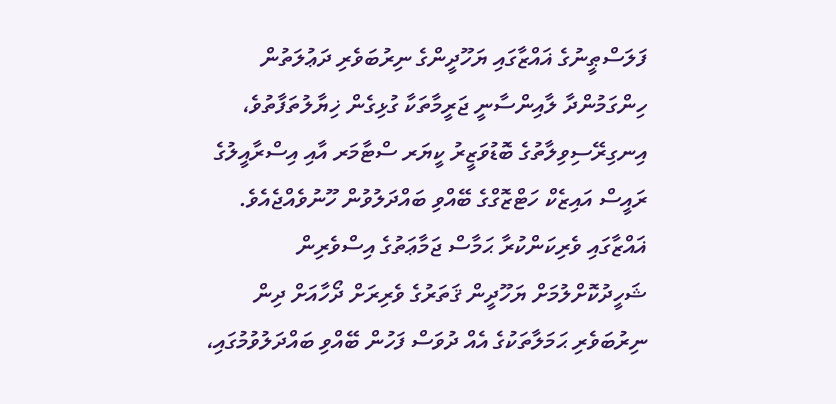ފަލަސްޠީނުގެ ޣައްޒާގައި ޔަހޫދީންގެ ނިރުބަވެރި ދަޢުލަތުން ހިންގަމުންދާ ލާއިންސާނީ ޖަރީމާތަކާ ގުޅިގެން ޚިޔާލުތަފާތުވެ، އިނގިރޭސިވިލާތުގެ ބޮޑުވަޒީރު ކީޔަރ ސްޓާމަރ އާއި އިސްރާއީލުގެ ރައީސް އައިޒެކް ހަޓްޒޮގްގެ ބޭއްވި ބައްދަލުވުން ހޫނުވެއްޖެއެވެ.
ޣައްޒާގައި ވެރިކަންކުރާ ޙަމާސް ޖަމާޢަތުގެ އިސްވެރިން ޝަހީދުކޮށްލުމަށް ޔަހޫދީން ޤަތަރުގެ ވެރިރަށް ދޯހާއަށް ދިން ނިރުބަވެރި ޙަމަލާތަކުގެ އެއް ދުވަސް ފަހުން ބޭއްވި ބައްދަލުވުމުގައި،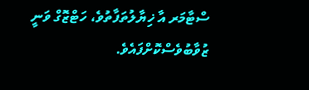ސްޓާމަރ އާ ޚިޔާލުތަފާތުވެ، ހަޓްޒޮގް ވަނީ ޒުވާބުވެސްކޮށްފައެވެ.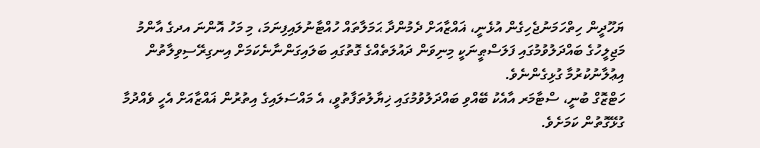ޔަހޫދީން ހިތްހަމަނުޖެހިގެން އުޅެނީ، ޣައްޒާއަށް ދެމުންދާ ޙަމަލާތައް ހުއްޓާނުލައިފިނަމަ، މި މަހު އޮންނަ އދގެ އާންމު މަޖިލީހުގެ ބައްދަލުވުމުގައި ފަލަސްޠީނަކީ މިނިވަން ދައުލަތެއްގެ ގޮތުގައި ބަލައިގަންނާނެކަމަށް އިނގިރޭސިވިލާތުން އިޢުލާނުކުރުމާ ގުޅިގެންނެވެ.
ހަޓްޒޮގް ބުނީ، ސްޓާމަރ އާއެކު ބޭއްވި ބައްދަލުވުމުގައި ޚިޔާލުތަފާތުވީ، އެ މައްސަލައިގެ އިތުރުން ޣައްޒާއަށް އެހީ ވެއްދުމާ ގުޅޭގޮތުން ކަމަށެވެ.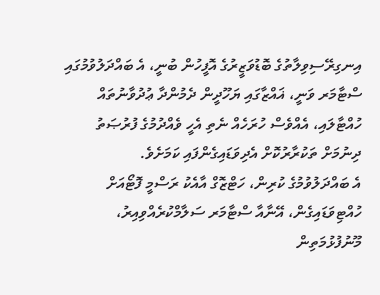އިނގިރޭސިވިލާތުގެ ބޮޑުވަޒީރުގެ އޮފީހުން ބުނީ، އެ ބައްދަލުވުމުގައި ސްޓާމަރ ވަނީ، ޣައްޒާގައި ޔަހޫދީން ދެމުންދާ ޢުދުވާނުތައް ހުއްޓާލައި، އެއްވެސް ހުރަހެއް ނެތި އެހީ ވެއްދުމުގެ ފުރުޞަތު ދިނުމަށް ތަކުރާރުކޮށް އެދިވަޑައިގެންފައި ކަމަށެވެ.
އެ ބައްދަލުވުމުގެ ކުރިން، ހަޓްޒޮގް އާއެކު ރަސްމީ ފޮޓޯއަށް ހުއްޓިވަޑައިގެން، އޭނާއާ ސްޓާމަރ ސަލާމްކުރެއްވިއިރު، މޫނުފުޅުމަތިން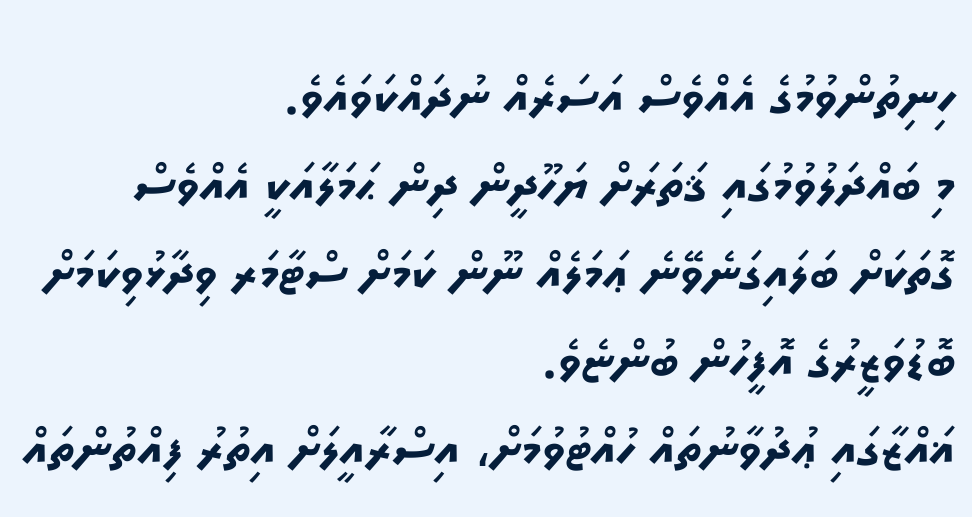ހިނިތުންވުމުގެ އެއްވެސް އަސަރެއް ނުދައްކަވައެވެ.
މި ބައްދަލުވުމުގައި ޤަތަރަށް ޔަހޫދީން ދިން ޙަމަލާއަކީ އެއްވެސް ގޮތަކަށް ބަލައިގަނެވޭނެ ޢަމަލެއް ނޫން ކަމަށް ސްޓާމަރ ވިދާޅުވިކަމަށް ބޮޑުވަޒީރުގެ އޮފީހުން ބުންޏެވެ.
ޣައްޒާގައި ޢުދުވާނުތައް ހުއްޓުވުމަށް، އިސްރާއީލަށް އިތުރު ފިއްތުންތައް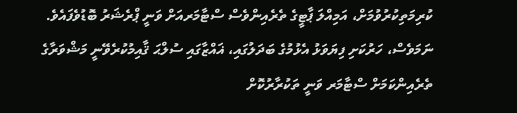ކުރިމަތިކުރުވުމަށް، އަމިއްލަ ޕާޓީގެ ތެރެއިންވެސް ސްޓާމަރއަށް ވަނީ ޕްރެޝަރު ބޮޑުވެފައެވެ.
ނަމަވެސް، ހަރުކަށި ފިޔަވަޅު އެޅުމުގެ ބަދަލުގައި، ޣައްޒާގައި ސުލްޙަ ޤާއިމުކުރެވޭނީ މަޝްވަރާގެ ތެރެއިންކަމަށް ސްޓާމަރ ވަނީ ތަކުރާރުކޮށް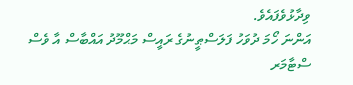ވިދާޅުވެފައެވެ.
އަންނަ ހޯމަ ދުވަހު ފަލަސްޠީނުގެ ރައީސް މަޙްމޫދު އައްބާސް އާ ވެސް ސްޓާމަރ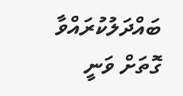ބައްދަލުކުރައްވާ ގޮތަށް ވަނީ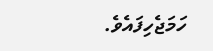ހަމަޖެހިފައެވެ.